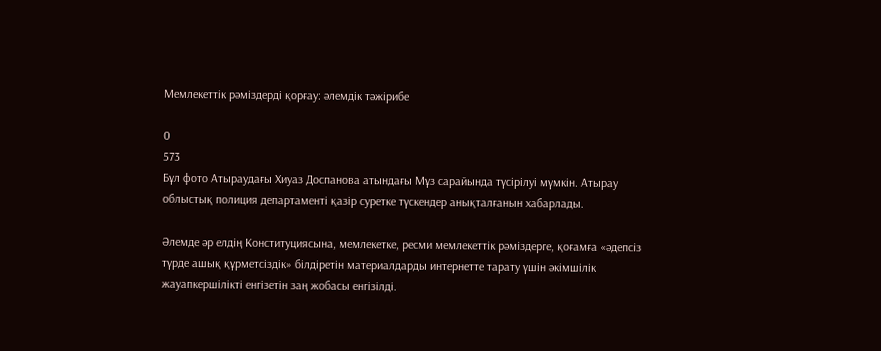Мемлекеттік рәміздерді қорғау: әлемдік тәжірибе

0
573
Бұл фото Атыраудағы Хиуаз Доспанова атындағы Мұз сарайында түсірілуі мүмкін. Атырау облыстық полиция департаменті қазір суретке түскендер анықталғанын хабарлады.

Әлемде әр елдің Конституциясына, мемлекетке, ресми мемлекеттік рәміздерге, қоғамға «әдепсіз түрде ашық құрметсіздік» білдіретін материалдарды интернетте тарату үшін әкімшілік жауапкершілікті енгізетін заң жобасы енгізілді.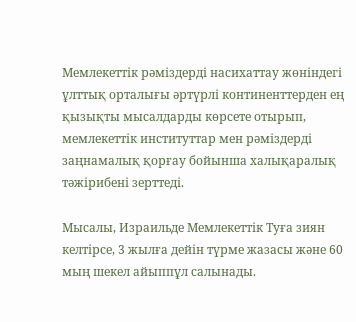Мемлекеттік рәміздерді насихаттау жөніндегі ұлттық орталығы әртүрлі континенттерден ең қызықты мысалдарды көрсете отырып, мемлекеттік институттар мен рәміздерді заңнамалық қорғау бойынша халықаралық тәжірибені зерттеді.

Мысалы, Израильде Мемлекеттік Туға зиян келтірсе, 3 жылға дейін түрме жазасы және 60 мың шекел айыппұл салынады.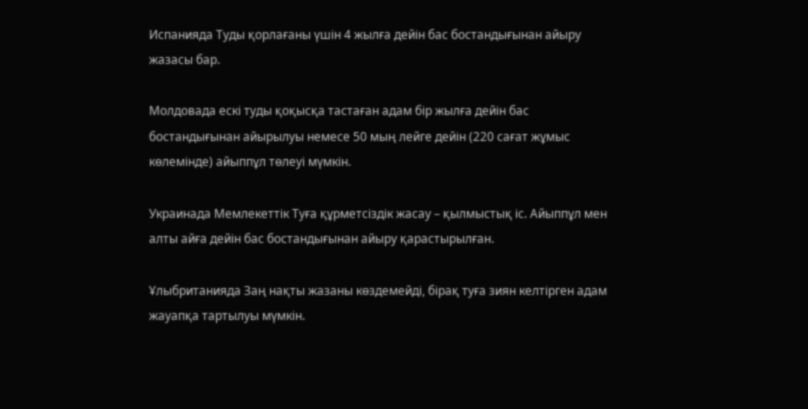Испанияда Туды қорлағаны үшін 4 жылға дейін бас бостандығынан айыру жазасы бар.

Молдовада ескі туды қоқысқа тастаған адам бір жылға дейін бас бостандығынан айырылуы немесе 50 мың лейге дейін (220 сағат жұмыс көлемінде) айыппұл төлеуі мүмкін.

Украинада Мемлекеттік Туға құрметсіздік жасау – қылмыстық іс. Айыппұл мен алты айға дейін бас бостандығынан айыру қарастырылған.

Ұлыбританияда Заң нақты жазаны көздемейді, бірақ туға зиян келтірген адам жауапқа тартылуы мүмкін.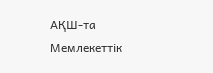АҚШ-та Мемлекеттік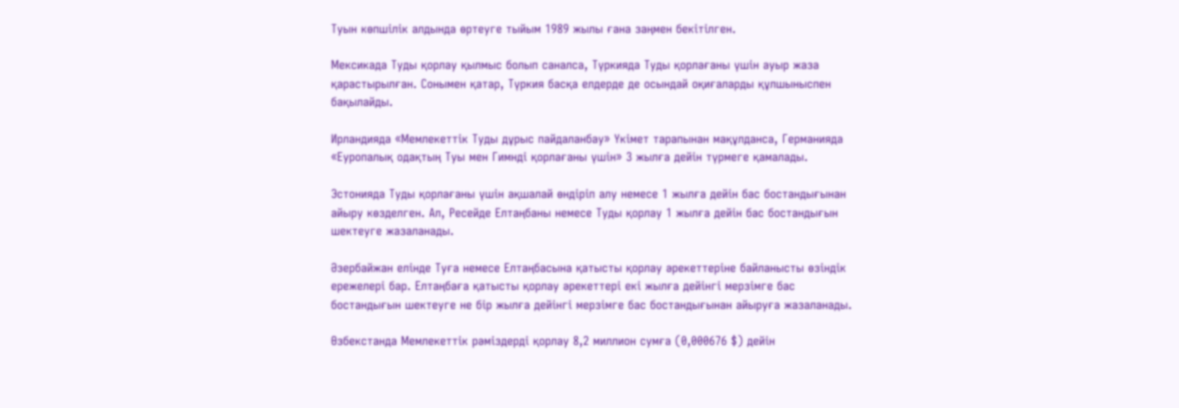Туын көпшілік алдында өртеуге тыйым 1989 жылы ғана заңмен бекітілген.

Мексикада Туды қорлау қылмыс болып саналса, Түркияда Туды қорлағаны үшін ауыр жаза қарастырылған. Сонымен қатар, Түркия басқа елдерде де осындай оқиғаларды құлшыныспен бақылайды.

Ирландияда «Мемлекеттік Туды дұрыс пайдаланбау» Үкімет тарапынан мақұлданса, Германияда  «Еуропалық одақтың Туы мен Гимнді қорлағаны үшін» 3 жылға дейін түрмеге қамалады.

Эстонияда Туды қорлағаны үшін ақшалай өндіріп алу немесе 1 жылға дейін бас бостандығынан айыру көзделген. Ал, Ресейде Елтаңбаны немесе Туды қорлау 1 жылға дейін бас бостандығын шектеуге жазаланады.

Әзербайжан елінде Туға немесе Елтаңбасына қатысты қорлау әрекеттеріне байланысты өзіндік ережелері бар. Елтаңбаға қатысты қорлау әрекеттері екі жылға дейінгі мерзімге бас бостандығын шектеуге не бір жылға дейінгі мерзімге бас бостандығынан айыруға жазаланады.

Өзбекстанда Мемлекеттік рәміздерді қорлау 8,2 миллион сумға (0,000676 $) дейін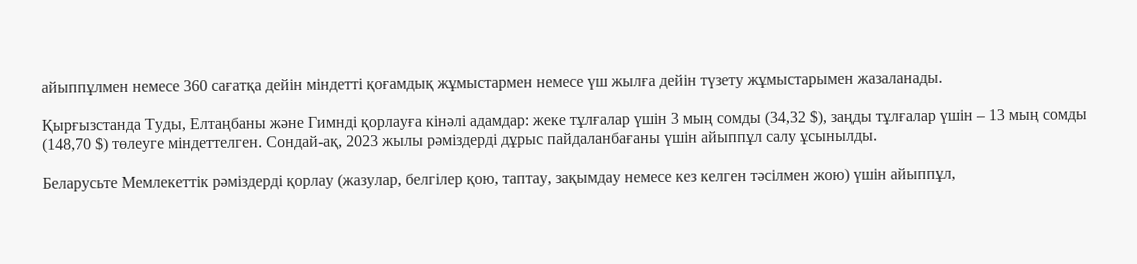айыппұлмен немесе 360 сағатқа дейін міндетті қоғамдық жұмыстармен немесе үш жылға дейін түзету жұмыстарымен жазаланады.

Қырғызстанда Туды, Елтаңбаны және Гимнді қорлауға кінәлі адамдар: жеке тұлғалар үшін 3 мың сомды (34,32 $), заңды тұлғалар үшін – 13 мың сомды (148,70 $) төлеуге міндеттелген. Сондай-ақ, 2023 жылы рәміздерді дұрыс пайдаланбағаны үшін айыппұл салу ұсынылды.

Беларусьте Мемлекеттік рәміздерді қорлау (жазулар, белгілер қою, таптау, зақымдау немесе кез келген тәсілмен жою) үшін айыппұл,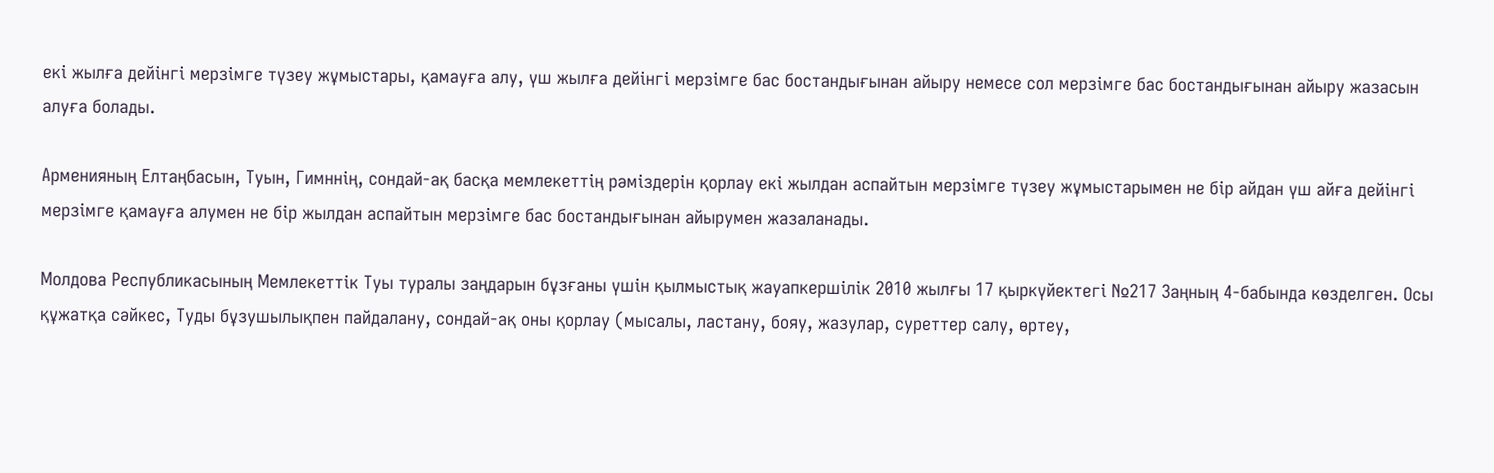екі жылға дейінгі мерзімге түзеу жұмыстары, қамауға алу, үш жылға дейінгі мерзімге бас бостандығынан айыру немесе сол мерзімге бас бостандығынан айыру жазасын алуға болады.

Арменияның Елтаңбасын, Туын, Гимннің, сондай-ақ басқа мемлекеттің рәміздерін қорлау екі жылдан аспайтын мерзімге түзеу жұмыстарымен не бір айдан үш айға дейінгі мерзімге қамауға алумен не бір жылдан аспайтын мерзімге бас бостандығынан айырумен жазаланады.

Молдова Республикасының Мемлекеттік Туы туралы заңдарын бұзғаны үшін қылмыстық жауапкершілік 2010 жылғы 17 қыркүйектегі №217 Заңның 4-бабында көзделген. Осы құжатқа сәйкес, Туды бұзушылықпен пайдалану, сондай-ақ оны қорлау (мысалы, ластану, бояу, жазулар, суреттер салу, өртеу,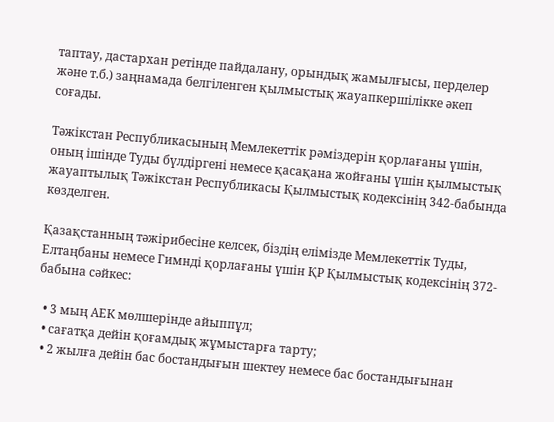таптау, дастархан ретінде пайдалану, орындық жамылғысы, перделер және т.б.) заңнамада белгіленген қылмыстық жауапкершілікке әкеп соғады.

Тәжікстан Республикасының Мемлекеттік рәміздерін қорлағаны үшін, оның ішінде Туды бүлдіргені немесе қасақана жойғаны үшін қылмыстық жауаптылық Тәжікстан Республикасы Қылмыстық кодексінің 342-бабында көзделген.

Қазақстанның тәжірибесіне келсек, біздің елімізде Мемлекеттік Туды, Елтаңбаны немесе Гимнді қорлағаны үшін ҚР Қылмыстық кодексінің 372-бабына сәйкес:

  • 3 мың АЕК мөлшерінде айыппұл;
  • сағатқа дейін қоғамдық жұмыстарға тарту;
  • 2 жылға дейін бас бостандығын шектеу немесе бас бостандығынан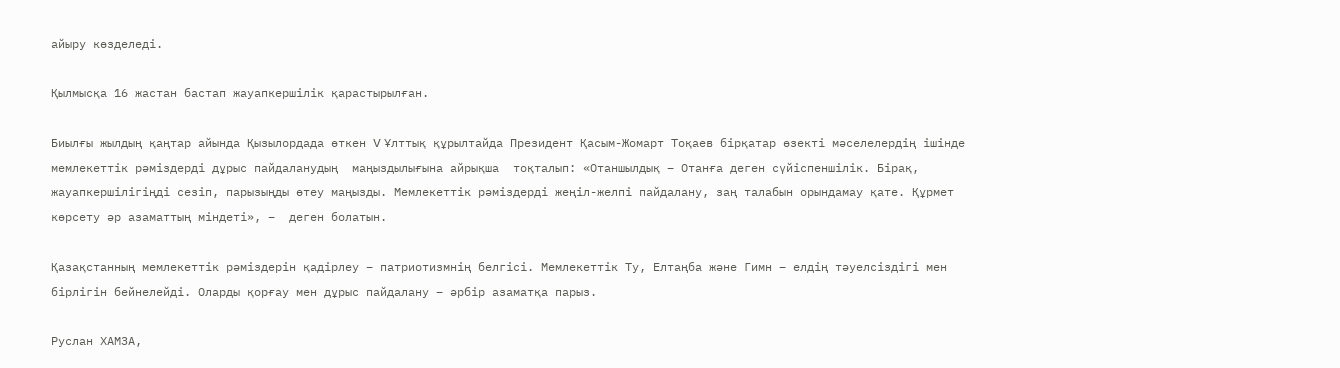айыру көзделеді.

Қылмысқа 16 жастан бастап жауапкершілік қарастырылған.

Биылғы жылдың қаңтар айында Қызылордада өткен V Ұлттық құрылтайда Президент Қасым-Жомарт Тоқаев бірқатар өзекті мәселелердің ішінде мемлекеттік рәміздерді дұрыс пайдаланудың  маңыздылығына айрықша  тоқталып: «Отаншылдық – Отанға деген сүйіспеншілік. Бірақ, жауапкершілігіңді сезіп, парызыңды өтеу маңызды. Мемлекеттік рәміздерді жеңіл-желпі пайдалану, заң талабын орындамау қате. Құрмет көрсету әр азаматтың міндеті», –  деген болатын.

Қазақстанның мемлекеттік рәміздерін қадірлеу – патриотизмнің белгісі. Мемлекеттік Ту, Елтаңба және Гимн – елдің тәуелсіздігі мен бірлігін бейнелейді. Оларды қорғау мен дұрыс пайдалану – әрбір азаматқа парыз.

Руслан ХАМЗА,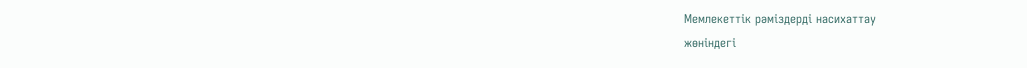Мемлекеттік рәміздерді насихаттау
жөніндегі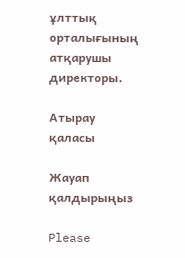ұлттық орталығының
атқарушы директоры.

Атырау қаласы

Жауап қалдырыңыз

Please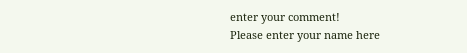enter your comment!
Please enter your name here